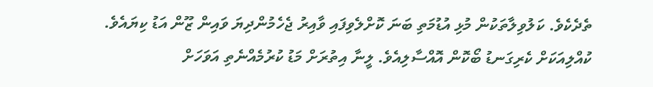ތެދެކެވެ. ކަލުވިލާތަކުން މުޅި އުޑުމަތި ބަނަ ކޮށްލެވިފައި ވާއިރު ޖެހެމުންދިޔަ ވައިން ޒޫން އަޑު ކިޔައެވެ. ކުއްލިއަކަށް ކެރިގަނޑު ބޯކޮން އޮއްސާލިއެވެ. ލީނާ އިތުރަށް މަޑު ކުރުމެއްނެތި އަވަހަށް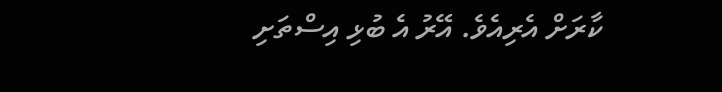ކާރަށް އެރިއެވެ. އޭރު އެ ބުޅި އިސްތަށި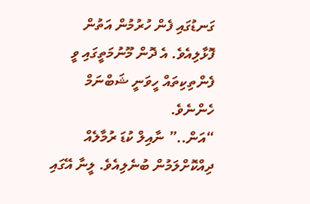ގަނޑުގައި ފެން ހުރުމުން އަތުން ފޮޅާލިއެވެ. އެ ދޮން މޫނުމަތީގައި ވީ ފެންތިކިތައް ހީވަނީ ޝަބްނަމް ހެންނެވެ.
“އަން..” ނާއިލް ކުޑަ ރުމާލެއް ދިއްކޮށްލަމުން ބުނެލިއެވެ. ލީނާ އޭގައި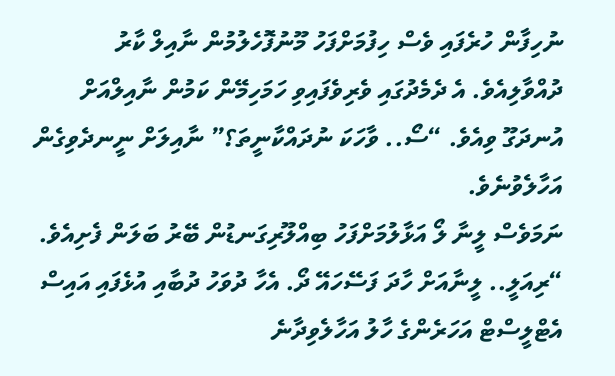ނުހިފާން ހުރެފައި ވެސް ހިފުމަށްފަހު މޫނުފޮހެލުމުން ނާއިލް ކާރު ދުއްވާލިއެވެ. އެ ދެމެދުގައި ވެރިވެފައިވި ހަމަހިމޭން ކަމުން ނާއިލްއަށް އުނދަގޫ ވިއެވެ. “ސޯ.. ވާހަކަ ނުދައްކާނީތަ؟” ނާއިލަށް ނީނދެވިގެން އަހާލެވުނެވެ.
ނަމަވެސް ލީނާ ލޯ އަޅާލުމަށްފަހު ބިއްލޫރިގަނޑުން ބޭރު ބަލަން ފެށިއެވެ. “ރިއަލީ.. ލީނާއަށް ހާދަ ފަސޭހައޭ ދޯ. އެހާ ދުވަހު ދުބާއި އުޅެފައި އައިސް އެޓްލީސްޓް އަހަރެންގެ ހާލު އަހާލެވިދާނެ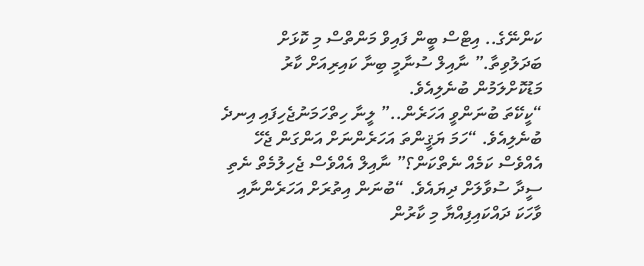ކަންނޭގެ.. އިޓްސް ބީން ފައިވް މަންތްސް މި ކޮޅަށް ބަދަލުވިތާ.” ނާއިލް ސުނާމީ ބިނާ ކައިރިއަށް ކާރު މަޑުކޮށްލަމުން ބުނެލިއެވެ.
“ކީކޭތަ ބުނަންވީ އަހަރެން..” ލީނާ ހިތްހަމަނުޖެހިފައި އިނދެ ބުނެލިއެވެ. “ހަމަ ޔަޤީންތަ އަހަރެންނަށް އަންގަން ޖެހޭ އެއްވެސް ކަމެއް ނެތްކަން؟” ނާއިލް އެއްވެސް ޖެހިލުމެތް ނެތި ސީދާ ސުވާލަށް ދިޔައެވެ. “ބުނަން އިތުރަށް އަހަރެންނާއި ވާހަކަ ދައްކައިފިއްޔާ މި ކާރުން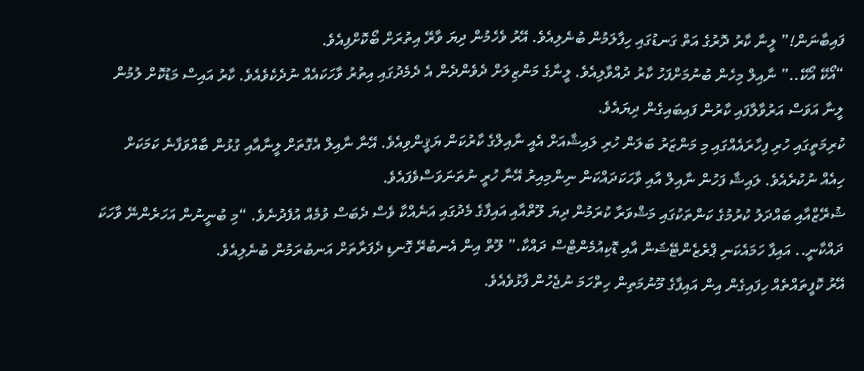ފައިބާނަން!” ލީނާ ކާރު ދޮރުގެ އަތް ގަނޑުގައި ހިފާލަމުން ބުނެލިއެވެ. އޭރު ވެހެމުން ދިޔަ ވާރޭ އިތުރަށް ބޯކޮށްފިއެވެ.
“އޯކޭ އޯކޭ..” ނާއިލް މިހެން ބުނުމަށްފަހު ކާރު ދުއްވާލިއެވެ. ލީނާގެ މަންޒިލަށް ދެވެންދެން އެ ދެމެދުގައި އިތުރު ވާހަކައެއް ނުދެކެވެއެވެ. ކާރު އައިސް މަޑުކޮށް ލުމުން ލީނާ އަވަސް އަރުވާލާފައި ކާރުން ފައިބައިގެން ދިޔައެވެ.
ކުރިމަތީގައި ހުރި ފިހާރައެއްގައި މި މަންޒަރު ބަލަން ހުރި ލައިޝާއަށް އެއީ ނާއިލްގެ ކާރުކަން ޔަޤީންވިއެވެ. އޭނާ ނާއިލް އެގޮތަށް ލީނާއާއި ގުޅުން ބާއްވަފާނެ ކަމަކަށް ހިއެއް ނުކުރެއެވެ. ލައިޝާ ފަހުން ނާއިލް އާއި ވާހަކަދައްކަން ނިންމިއިރު އޭނާ ހުރީ ނުތަނަވަސްވެފައެވެ.
ޝުރޭޒްއާއި ބައްދަލު ކުރުމުގެ ކަންތަކުގައި މަޝްވަރާ ކުރަމުން ދިޔަ ލޫތްއާއި އައިފާގެ މެދުގައި އަނެއްކާ ވެސް ދެބަސް ވުމެއް އުފެދުނެވެ. “މި ބުނީނުން އަހަރެންނޭ ވާހަކަ ދައްކާނީ.. އައިފާ ހަމައެކަނި ޕްރެޒެންޓޭޝަން އާއި ޑޮކިއުމެންޓްސް ދައްކާ.” ލޫތް އިން އެނބުރޭ ގޮނޑި ދެފަރާތަށް އަނބުރަމުން ބުނެލިއެވެ.
އޭރު ކޮފީތައްތެއް ހިފައިގެން އިން އައިފާގެ މޫނުމަތިން ހިތްހަމަ ނުޖެހުން ފާޅުވެއެވެ.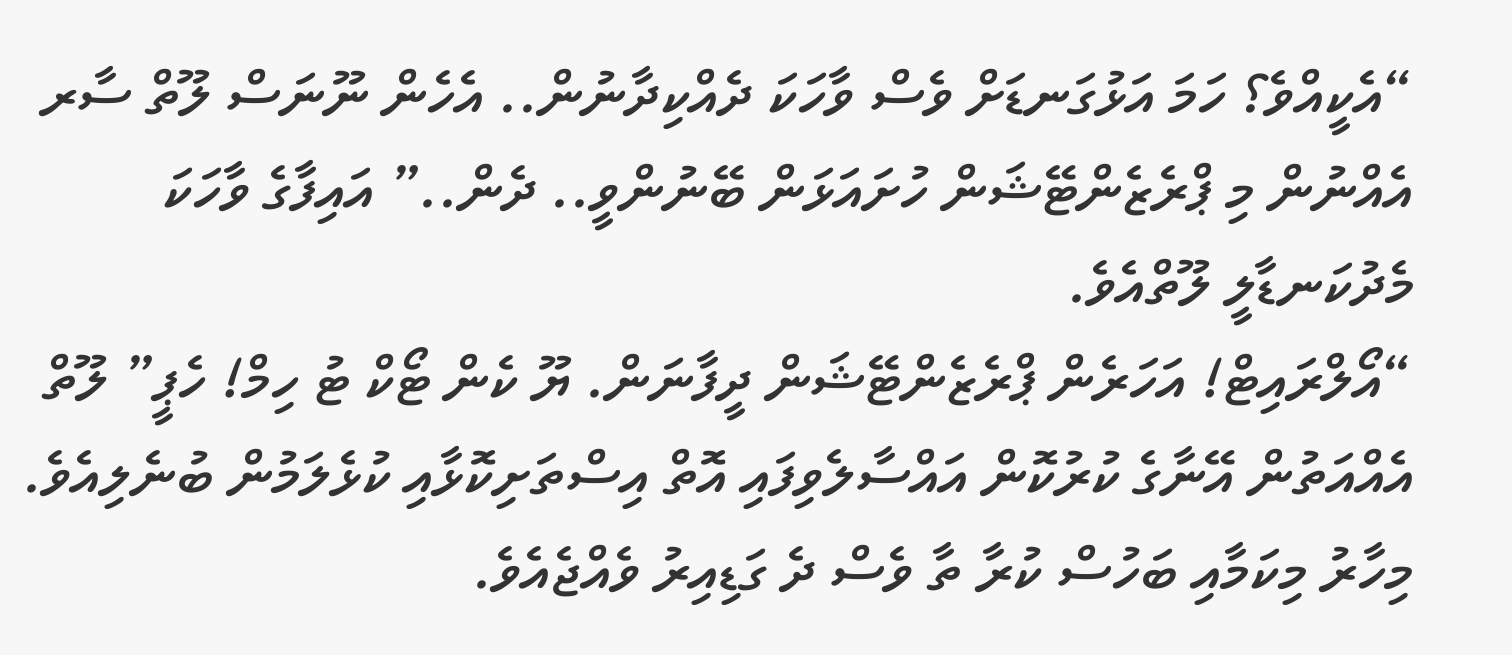“އެކީއްވެ؟ ހަމަ އަޅުގަނޑަށް ވެސް ވާހަކަ ދެއްކިދާނުން.. އެހެން ނޫނަސް ލޫތް ސާރ އެއްނުން މި ޕްރެޒެންޓޭޝަން ހުށައަޅަން ބޭނުންވީ.. ދެން..” އައިފާގެ ވާހަކަ މެދުކަނޑާލީ ލޫތްއެވެ.
“އޯލްރައިޓް! އަހަރެން ޕްރެޒެންޓޭޝަން ދީފާނަން. ޔޫ ކެން ޓޯކް ޓު ހިމް! ހެޕީ” ލޫތް އެއްއަތުން އޭނާގެ ކުރުކޮން އައްސާލެވިފައި އޮތް އިސްތަށިކޮޅާއި ކުޅެލަމުން ބުނެލިއެވެ. މިހާރު މިކަމާއި ބަހުސް ކުރާ ތާ ވެސް ދެ ގަޑިއިރު ވެއްޖެއެވެ.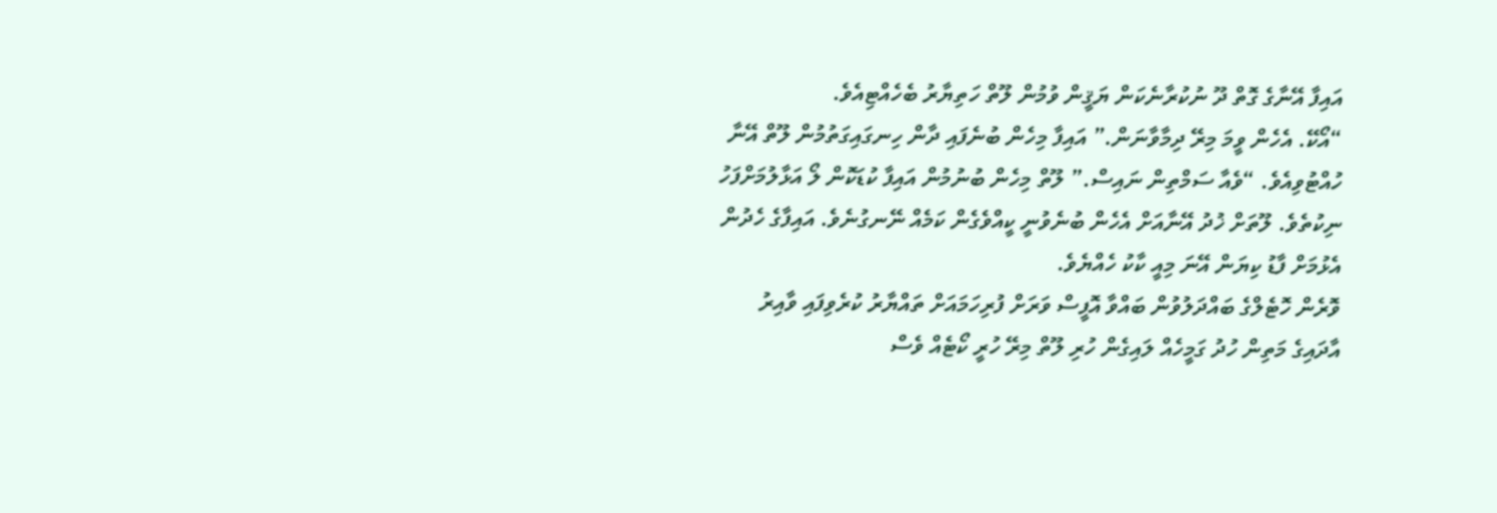އައިފާ އޭނާގެ ގޮތް ދޫ ނުކުރާނެކަން ޔަޤީން ވުމުން ލޫތް ހަތިޔާރު ބެހެއްޓިއެވެ.
“އޯކޭ. އެހެން ވީމަ މިރޭ ދިމާވާނަން.” އައިފާ މިހެން ބުނެފައި ދާން ހިނގައިގަތުމުން ލޫތް އޭނާ ހުއްޓުވިއެވެ. “ވެއާ ސަމްތިން ނައިސް.” ލޫތް މިހެން ބުނުމުން އައިފާ ކުޑަކޮން ލޯ އަޅާލުމަށްފަހު ނިކުތެވެ. ލޫތަށް ޚުދު އޭނާއަށް އެހެން ބުނެވުނީ ކީއްވެގެން ކަމެއް ނޭނގުނެވެ. އައިފާގެ ހެދުން އެޅުމަށް ފާޑު ކިޔަން އޭނަ މިއީ ކާކު ހެއްޔެވެ.
ވޮރެން ހޮޓެލްގެ ބައްދަލުވުން ބައްވާ އޮފީސް ވަރަށް ފުރިހަމައަށް ތައްޔާރު ކުރެވިފައި ވާއިރު އާދައިގެ މަތިން ހުދު ގަމީހެއް ލައިގެން ހުރި ލޫތް މިރޭ ހުރީ ކޯޓެއް ވެސް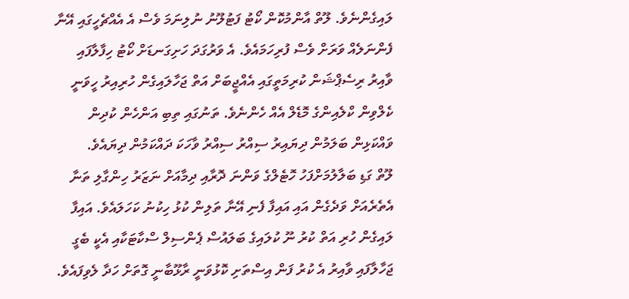ލައިގެންނެވެ. ލޫތް އާންމުކޮން ކޯޓު ފަޓުލޫނު ނުލިނަމަ ވެސް އެ އެއްޗެހީގައި އޭނާ ފެންނަލެއް ވަރަށް ވެސް ފުރިހަމައެވެ. އެ ވަރުގަދަ ހަށިގަނޑަށް ކޯޓު ހިފާލާފައި ވާއިރު ރިސެޕްޝަން ކުރިމަތީގައި އެއްޖީބަށް އަތް ޖަހާލައިގެން ހުރިއިރު ހީވަނީ ކެލްވިން ކްލެއިންގެ މޮޑެލް އެއް ހެންނެވެ. ތަނުގައި ތިބި އަންހެން ކުދިން ވައްކަޅިން ބަލަމުން ދިޔައިރު ސިއްރު ސިއްރު ވާހަކަ ދައްކަމުން ދިޔައެވެ.
ލޫތް ގަޑި ބަލާލުމަށްފަހު ހޮޓެލްގެ ވަންނަ ދޮރާއި ދިމާއަށް ނަޒަރު ހިންގާލި ތަނާ އެތެރެއަށް ވަދެގެން އައި އައިފާ ފެނި އޭނާ ތަލިން ކުޅު ހިކުނު ކަހަލައެވެ. އައިފާ ލައިގެން ހުރި އަތް ކުރު ނޫ ކުލައިގެ ބަލައުސް ޕެންސިލް ސްކާޓަކާއި އެކީ ބެގީ ޖަހާލާފައި ވާއިރު އެ ކުރު ފަން އިސްތަށި ކޮޅުވަނީ ރާޅޫބާނީ ގޮތަށް ހަދާ ލެވިފައެވެ.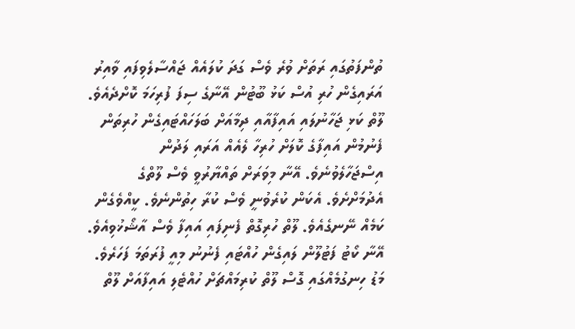ތުންފަތުގައި ރަތަށް ވުރެ ވެސް ގަދަ ކުލައެއް ޖައްސާލެވިފައި ވާއިރު އަރައިގެން ހުރި އުސް ކަޅު ބޫޓުން އޭނާގެ ސިފަ ފުރިހަމަ ކޮށްދެއެވެ.
ލޫތް ކަޅި ޖަހާނުލައި އައިފާއާއި ދިމާއަށް ބަލަހައްޓައިގެން ހުރިތަން ފެނުމުން އައިފާގެ ކޮލަށް ހުރިހާ ލެއެއް އަރައި ލަދުން އިސްޖަހާލެވުނެވެ. އޭނާ މިވަރަށް ތައްޔާރުވީ ވެސް ލޫތްގެ އެދުމަށްށެވެ. އެކަން ކުރެވުނީ ވެސް ކުރާ ހިތުންނެވެ. ކީއްވެގެން ކަމެއް ނޭނގެއެވެ. ލޫތް ހުރިގޮތް ފެނިފައި އައިފާ ވެސް އާޝޯޚުވިއެވެ. އޭނާ ކޯޓު ފަޓުލޫން ލައިގެން ހުއްޓައި ފެނުނު މިއީ ފުރަތަމަ ފަހަރެވެ.
މަޑު ހިނގުމެއްގައި ގޮސް ލޫތް ކުރިމައްޗަށް ހުއްޓެލި އައިފާއަށް ލޫތް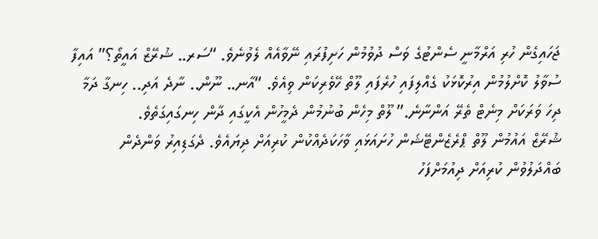ޖަހައިގެން ހުރި އަރްމާނީ ސެންޓުގެ ވަސް ދުވުމުން ހަށިފުރައި ނޭވާއެއް ލެވުނެވެ. “ސަރ.. ޝުރޭޒް އައީތޯ؟” އައިފާ ސުވާލު ކޮށްލުމުން އިރުކޮޅަކު ގެއްލިފައި ހުރެފައި ލޫތް ހޭވެރިކަން ވިއެވެ. “އާނ.. ނޫން.. ނާދެ އަދި.. ހިނގާ ދަމާ ދިހަ ވަރަކަށް މިނެޓް ތެރޭ އަންނާނެ.” ލޫތް މިހެން ބުނުމުން ދެމީހުން އެކީގައި ދާން ހިނގައިގަތެވެ.
ޝުރޭޒް އައުމުން ލޫތް ޕްރެޒެންޓޭޝަން ހުށައަޅައި ވާހަކަދެއްކުން ކުރިއަށް ދިޔައެވެ. ދެގަޑިއިރު ވަންދެން ބައްދަލުވުން ކުރިއަށް ދިއުމަށްފަހު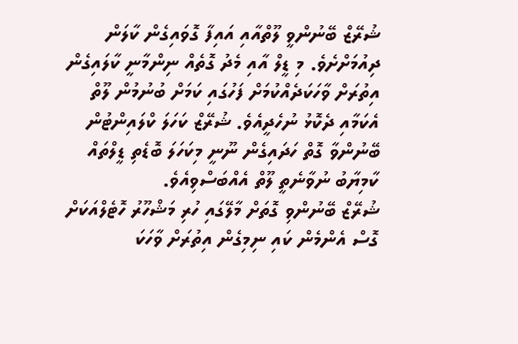ޝުރޭޒް ބޭނުންވީ ލޫތްއާއި އައިފާ ގޮވައިގެން ކާލަން ދިއުމަށްށެވެ. މި ޑީލް އާއި މެދު ގޮތެއް ނިންމާނީ ކާލައިގެން އިތުރަށް ވާހަކަދެއްކުމަށް ފަހުގައި ކަމަށް ބުނުމުން ލޫތް އެކަމާއި ދެކޮޅު ނުހެދީއެވެ. ޝުރޭޒް ކަހަލަ ކްލައިންޓުން ބޭނުންވާ ގޮތް ހަދައިގެން ނޫނީ މިކަހަލަ ބޮޑެތި ޑީލްތައް ކާމިޔާބު ނުވާނެތީ ލޫތް އެއްބަސްވިއެވެ.
ޝުރޭޒް ބޭނުންވި ގޮތަށް މާލޭގައި ހުރި މަޝްހޫރު ހޮޓެލްއަކަށް ގޮސް އެންމެން ކައި ނިމިގެން އިތުރަށް ވާހަކަ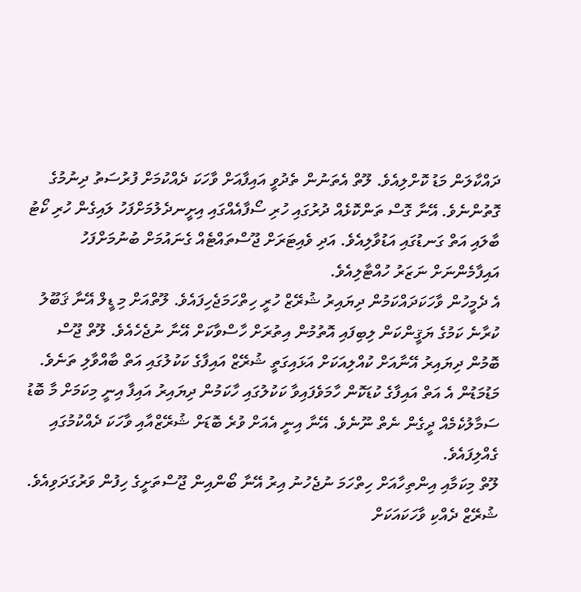ދައްކާލަން މަޑު ކޮށްލިއެވެ. ލޫތް އެތަނުން ތެދުވީ އައިފާއަށް ވާހަކަ ދެއްކުމަށް ފުރުސަތު ދިނުމުގެ ގޮތުންނެވެ. އޭނާ ގޮސް ތަންކޮޅެއް ދުރުގައި ހުރި ސޯފާއެއްގައި އިށީނދެލުމަށްފަހު ލައިގެން ހުރި ކޯޓު ބާލައި އަތް ގަނޑުގައި އަޑުވާލިއެވެ. އަދި ވެއިޓަރަށް ޖޫސްތައްޓެއް ގެނައުމަށް ބުނުމަށްފަހު އައިފާމެންނަށް ނަޒަރު ހުއްޓާލިއެވެ.
އެ ދެމީހުން ވާހަކަދައްކަމުން ދިޔައިރު ޝުރޭޒް ހުރީ ހިތްހަމަޖެހިފައެވެ. ލޫތްއަށް މި ޑީލް އޭނާ ޤަބޫލު ކުރާނެ ކަމުގެ ޔަޤީންކަން ލިބިފައި އޮތުމުން އިތުރަށް ހާސްވާކަށް އޭނާ ނުޖެހެއެވެ. ލޫތް ޖޫސް ބޮމުން ދިޔައިރު އޭނާއަށް ކުއްލިއަކަށް އަޅައިގަތީ ޝުރޭޒް އައިފާގެ ކަކުލުގައި އަތް ބާއްވާލި ތަނެވެ.
މަޑުމަޑުން އެ އަތް އައިފާގެ ކުޑަކޮން ހާމަވެފައިވާ ކަކުލުގައި ހާކަމުން ދިޔައިރު އައިފާ އިނީ މިކަމަށް މާ ބޮޑު ސަމާލުކެމެއް ދީގެން ނެތް ނޫނެވެ. އޭނާ އިނީ އެއަށް ވުރެ ބޮޑަށް ޝުރޭޒްއާއި ވާހަކަ ދެއްކުމުގައި ގެއްލިފައެވެ.
ލޫތް މިކަމާއި އިންތިހާއަށް ހިތްހަމަ ނުޖެހުނު އިރު އޭނާ ބޯންއިން ޖޫސްތަށީގެ ހިފުން ވަރުގަދަވިއެވެ. ޝުރޭޒް ދެއްކި ވާހަކައަކަށް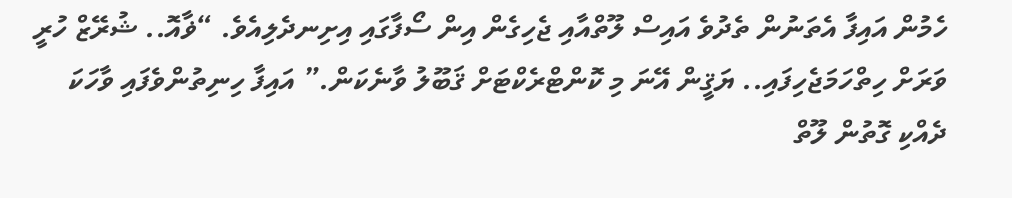ހެމުން އައިފާ އެތަނުން ތެދުވެ އައިސް ލޫތްއާއި ޖެހިގެން އިން ސޯފާގައި އިށިނދެލިއެވެ. “ޥާއޮ.. ޝުރޭޒް ހުރީ ވަރަށް ހިތްހަމަޖެހިފައި.. ޔަޤީން އޭނަ މި ކޮންޓްރެކްޓަށް ޤަބޫލު ވާނެކަން.” އައިފާ ހިނިތުންވެފައި ވާހަކަ ދެއްކި ގޮތުން ލޫތް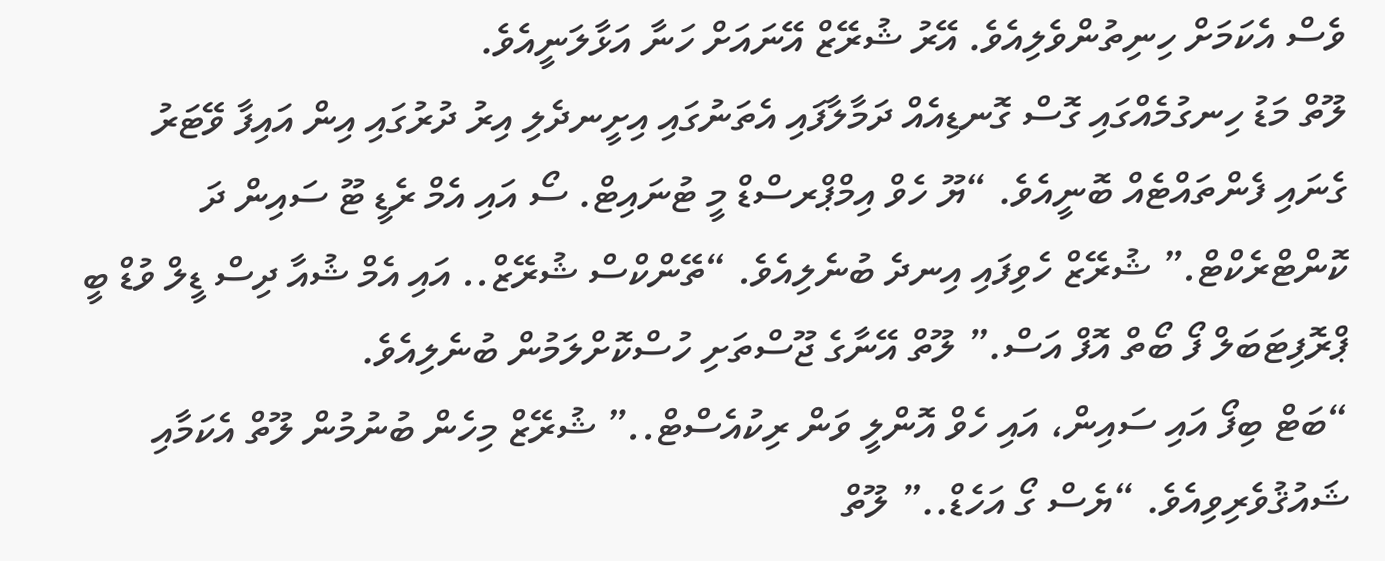ވެސް އެކަމަށް ހިނިތުންވެލިއެވެ. އޭރު ޝުރޭޒް އޭނައަށް ހަނާ އަޅާލަނީއެވެ.
ލޫތް މަޑު ހިނގުމެއްގައި ގޮސް ގޮނޑިއެއް ދަމާލާފައި އެތަނުގައި އިށީނދެލި އިރު ދުރުގައި އިން އައިފާ ވޭޓަރު ގެނައި ފެންތައްޓެއް ބޮނީއެވެ. “ޔޫ ހެވް އިމްޕްރސްޑް މީ ޓުނައިޓް. ސޯ އައި އެމް ރެޑީ ޓޫ ސައިން ދަ ކޮންޓްރެކްޓް.” ޝުރޭޒް ހެވިފައި އިނދެ ބުނެލިއެވެ. “ތޭންކްސް ޝުރޭޒް.. އައި އެމް ޝުއާ ދިސް ޑީލް ވުޑް ބީ ޕްރޮފިޓަބަލް ފޯ ބޯތް އޮފް އަސް.” ލޫތް އޭނާގެ ޖޫސްތަށި ހުސްކޮށްލަމުން ބުނެލިއެވެ.
“ބަޓް ބިފޯ އައި ސައިން، އައި ހެވް އޮންލީ ވަން ރިކުއެސްޓް..” ޝުރޭޒް މިހެން ބުނުމުން ލޫތް އެކަމާއި ޝައުޤުވެރިވިއެވެ. “ޔެސް ގޯ އަހެޑް..” ލޫތް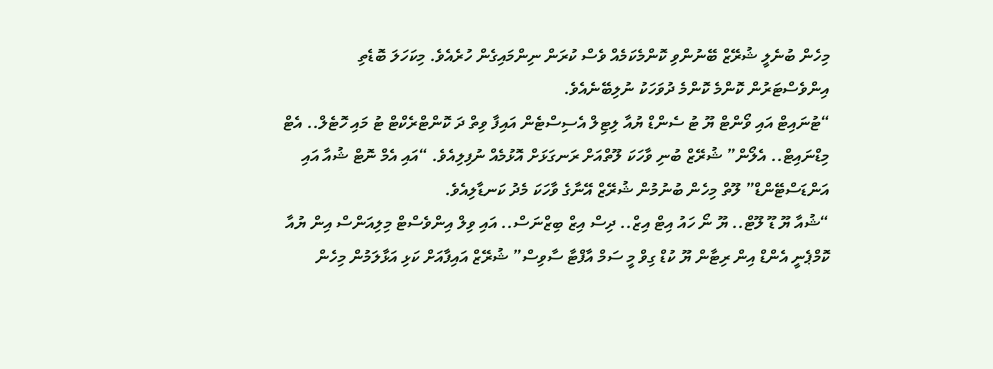މިހެން ބުނެލީ ޝުރޭޒް ބޭނުންވި ކޮންމެކަމެއް ވެސް ކުރަން ނިންމައިގެން ހުރެއެވެ. މިކަހަލަ ބޮޑެތި އިންވެސްޓަރުން ކޮންމެ ކޮންމެ ދުވަހަކު ނުލިބޭނެއެވެ.
“ޓުނައިޓް އައި ވޯންޓް ޔޫ ޓު ސެންޑް ޔުއާ ލިޓިލް އެސިސްޓެން އައިފާ ވިތް ދަ ކޮންޓްރެކްޓް ޓު މައި ހޮޓެލް.. އެޓް މިޑްނައިޓް.. އެލޯން” ޝުރޭޒް ބުނި ވާހަކަ ލޫތްއަށް ރަނގަޅަށް އޮޅުމެއް ނުފިލިއެވެ. “އައި އެމް ނޮޓް ޝުއާ އައި އަންޑަސްޓޭންޑް” ލޫތް މިހެން ބުނުމުން ޝުރޭޒް އޭނާގެ ވާހަކަ މެދު ކަނޑާލިއެވެ.
“ޝުއާ ޔޫ ޑޫ ލޫޓް.. ޔޫ ނޯ ހައު އިޓް އިޒް.. ދިސް އިޒް ބިޒްނަސް.. އައި ވިލް އިންވެސްޓް މިލިއަންސް އިން ޔުއާ ކޮމްޕެނީ އެންޑް އިން ރިޓާން ޔޫ ކުޑް ގިވް މީ ސަމް އާފްޓާ ސާވިސް” ޝުރޭޒް އައިފާއަށް ކަޅި އަޅާލަމުން މިހެން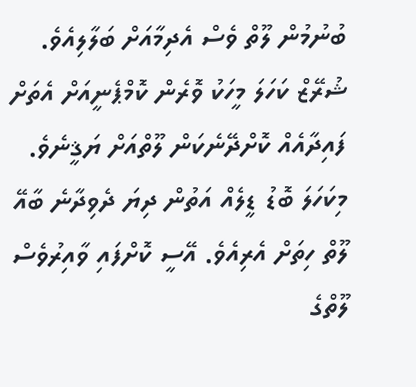ބުނުމުން ލޫތް ވެސް އެދިމާއަށް ބަލާލިއެވެ.
ޝުރޭޒް ކަހަލަ މީހަކު ވޮރެން ކޮމްޕެނީއަށް އެތަށް ފައިދާއެއް ކޮށްދޭނެކަން ލޫތްއަށް ޔަޤީނެވެ. މިކަހަލަ ބޮޑު ޑީލެއް އަތުން ދިޔަ ދެވިދާނެ ބާއޭ ލޫތް ހިތަށް އެރިއެވެ. އޭސީ ކޮށްފައި ވާއިރުވެސް ލޫތްގެ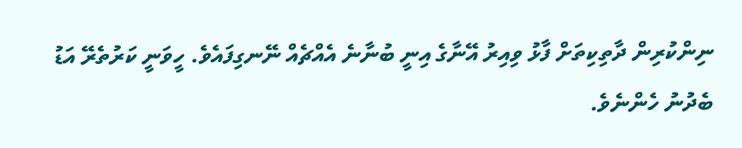ނިންކުރިން ދާތިކިތަށް ފާޅު ވިއިރު އޭނާގެ އިނީ ބުނާނެ އެއްޗެއް ނޭނގިފައެވެ. ހީވަނީ ކަރުތެރޭ އަޑު ބެދުނު ހެންނެވެ.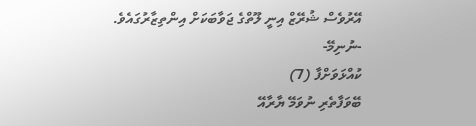އޭރުވެސް ޝުރޭޒް އިނީ ލޫތްގެ ޖަވާބަކަށް އިންތިޒާރުގައެވެ.
-ނުނިމޭ-
ކުއްޅަވަށްފާ (7)
ބޭވަފާތެރި ނުވަމޭ ޔާރާއޭ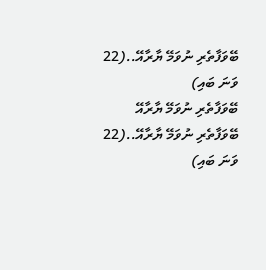ބޭވަފާތެރި ނުވަމޭ ޔާރާއޭ..(22 ވަނަ ބައި)
ބޭވަފާތެރި ނުވަމޭ ޔާރާއޭ
ބޭވަފާތެރި ނުވަމޭ ޔާރާއޭ..(22 ވަނަ ބައި)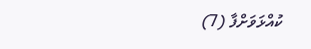ކުއްޅަވަށްފާ (7)